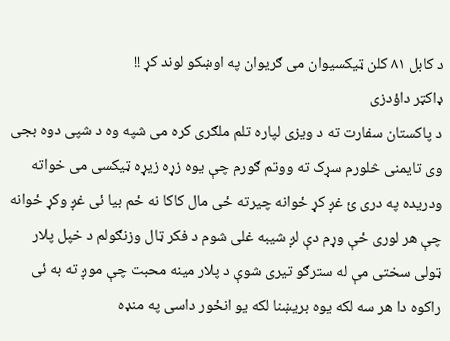د کابل ۸۱ کلن ټیکسیوان می ګریوان په اوښکو لوند کړ !!
ډاکټر داؤدزی
د پاکستان سفارت ته د ویزی لپاره تلم ملګری کره می شپه وه د شپی دوه بجی وی تایمنی څلورم سړک ته ووتم ګورم چې یوه زړه زیړه ټیکسی می خواته ودریده په دری ئ غږ کړ ځوانه چیرته ځی مال کاکا نه ځم بیا ئی غږ وکړ ځوانه چې هر لوری ځې وړم دې لږ شیبه غلی شوم د فکر ټال وزنګولم د خپل پلار ټولی سختی مې له سترګو تیری شوې د پلار مینه محبت چې موږ ته به ئی راکوه دا هر سه لکه یوه بریښنا لکه یو انځور داسی په منډه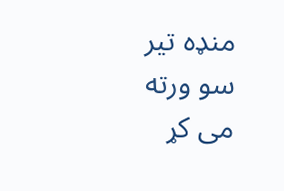منډه تیر سو ورته می کړ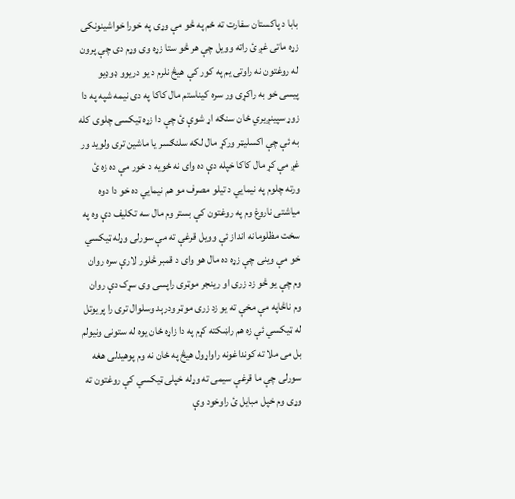بابا د پاکستان سفارت ته ځم په څو مې وړی په خورا خواشینونکی زړه ماتی غږ ئ راته وویل چې هر څو ستا زړه وی وړم دی چې پرون له روغتون نه راوتی یم په کور کې هیڅ نلرم د یو دريوو ډوډیو پیسی خو به راکړی ور سره کیناستم مال کاکا په دی نیمه شپه په دا زوړ سپینږیري ځان سنګه اړ شوې ئ چې دا زړه ټیکسی چلوی کله به ئې چې اکسلیټر ورکړ مال لکه سلنګسر یا ماشین تری ولوید ور غږ مې کړ مال کاکا خپله دې ده وای نه ځویه د خور مې ده زه ئ ورته چلوم په نیمايي د تیلو مصرف مو هم نیمايي ده خو دا دوه میاشتی ناروغ وم په روغتون کې بستر وم مال سه تکلیف دې وه په سخت مظلومانه انداز ئې وویل قرغې ته مې سورلی وړله ټیکسي خو مې وینی چې زړه ده مال هو وای د قمبر څلور لارې سره روان وم چې یو څو زد زری او رینجر موټری راپسی وی سړک دې روان وم ناڅاپه مې مخې ته یو زد زری موټر ودرېد وسلوال تری را پریوتل له ټیکسي ئې زه هم راښکته کړم په دا زاړه ځان یوه له ستونی ونیولم بل می ملا ته کونداغونه راواړول هیڅ په ځان نه وم پوهیدلی هغه سورلی چې ما قرغې سیمی ته وړله خپلی ټیکسي کې روغتون ته وړی وم خپل مبایل ئ راوخود وې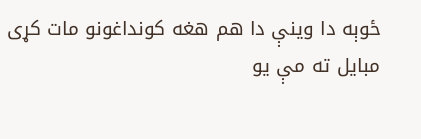ځوېه دا وینې دا هم هغه کونداغونو مات کړی مبایل ته مې یو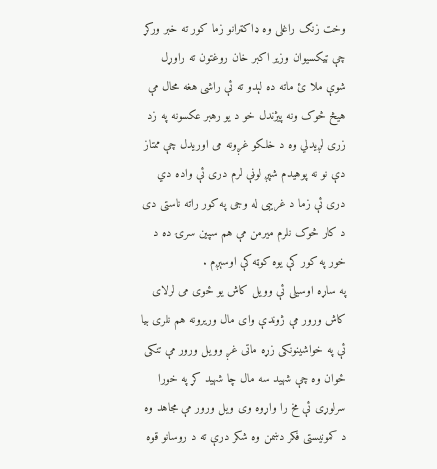وخت زنګ راغلی وه ډاکټرانو زما کور ته خبر ورکړ چې ټیکسیوان وزیر اکبر خان روغتون ته راوړل شوې ملا ئ ماته ده لېدو ته ئې راشی هغه محال مې هیڅ څوک ونه پیژندل خو د يو رهبر عکسونه په زد زری لږیدلي وه د خلکو غږونه می اوریدل چې ممتاز دې نو نه پوهیدم شپږ لوڼې لرم دری ئې واده دي دری ئې زما د غریبی له وجی په کور راته ناستی دی د کار څوک نلرم میرمن مې هم سپین سرۍ ده د خور په کور کې یوه کوټه کې اوسېږم .
په ساړه اوسیلی ئې وویل کاش یو ځوی می لرلای کاش ورور مې ژوندې وای مال وریرونه هم نلری بیا ئې په خواشینونکی زړه ماتی غږ وویل ورور مې تنکی ځوان وه چې شهید سه مال چا شهید کړ په خورا سرلوړی ئې مخ را واړوه وی ویل ورور مې مجاهد وه د کمونیستی فکر دښمن وه شکر درې ته د روسانو قوه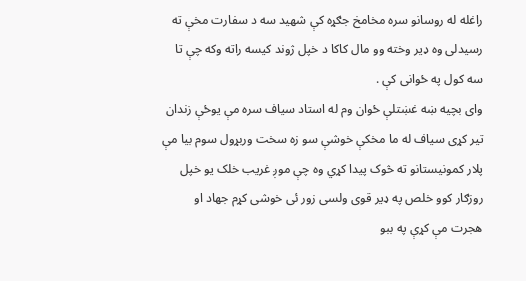راغله له روسانو سره مخامخ جګړه کې شهید سه د سفارت مخې ته رسیدلی وه ډیر وخته وو مال کاکا د خپل ژوند کیسه راته وکه چې تا سه کول په ځوانی کې .
وای بچیه ښه غښتلې ځوان وم له استاد سیاف سره مې یوځې زندان تیر کړی سیاف له ما مخکې خوشې سو زه سخت وربړول سوم بیا مې پلار کمونیستانو ته څوک پیدا کړي وه چې موږ غریب خلک یو خپل روزګار کوو خلص په ډیر قوی ولسی زور ئی خوشی کړم جهاد او هجرت مې کړې په ببو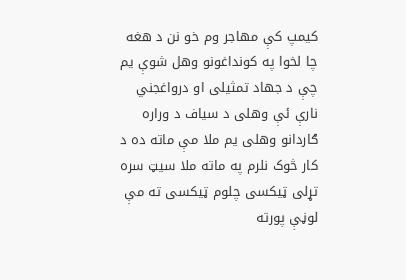کیمپ کې مهاجر وم خو نن د هغه چا لخوا په کونداغونو وهل شوې یم چې د جهاد تمثیلی او درواغجني نارې ئې وهلی د سیاف د وراره ګاردانو وهلی یم ملا مې ماته ده د کار څوک نلرم په ماته ملا سیټ سره تړلی ټیکسی چلوم ټیکسی ته مې لوڼې پورته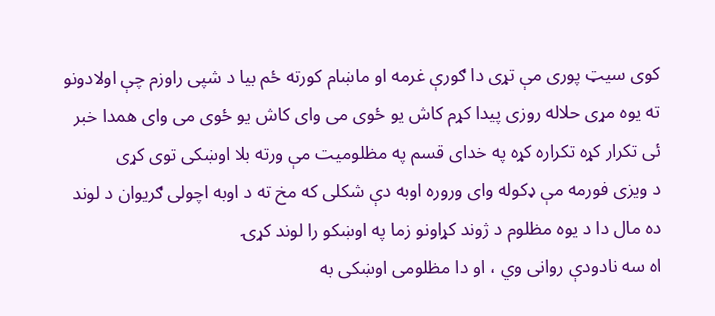کوی سيټ پوری مې تړی دا ګورې غرمه او ماښام کورته ځم بیا د شپی راوزم چې اولادونو ته یوه مړی حلاله روزی پیدا کړم کاش یو ځوی می وای کاش یو ځوی می وای همدا خبر ئی تکرار کړه تکراره کړه په خدای قسم په مظلومیت مې ورته بلا اوښکی توی کړی
د ویزی فورمه مې ډکوله وای وروره اوبه دې شکلی که مخ ته د اوبه اچولی ګریوان د لوند ده مال دا د یوه مظلوم د ژوند کړاونو زما په اوښکو را لوند کړۍ
اه سه نادودې روانی وي ، او دا مظلومی اوښکی به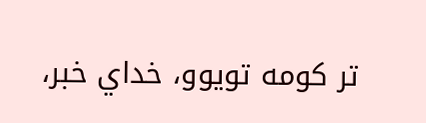تر کومه تویوو، خداي خبر،